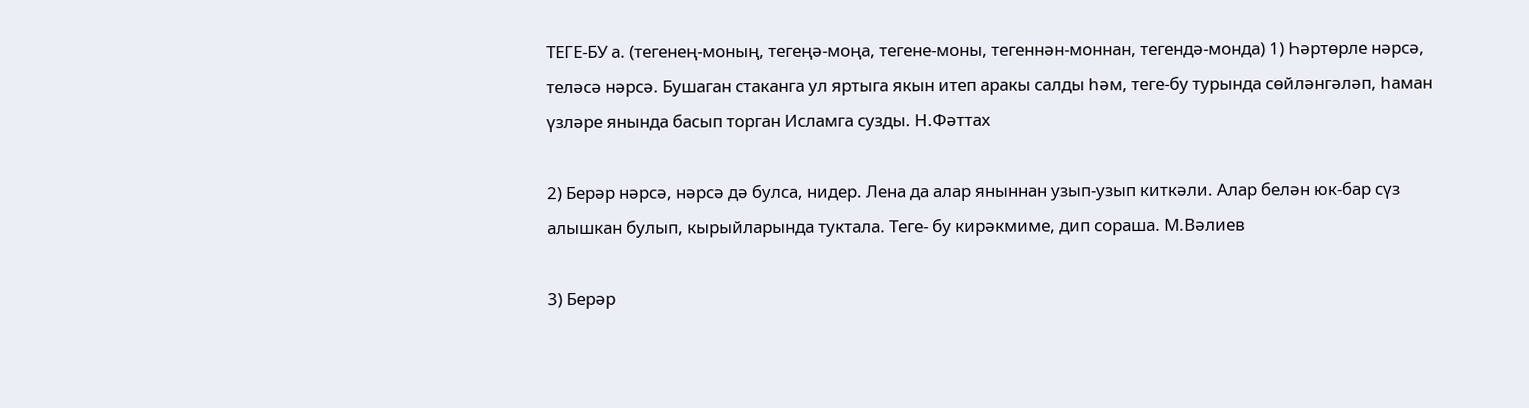ТЕГЕ-БУ а. (тегенең-моның, тегеңә-моңа, тегене-моны, тегеннән-моннан, тегендә-монда) 1) Һәртөрле нәрсә, теләсә нәрсә. Бушаган стаканга ул яртыга якын итеп аракы салды һәм, теге-бу турында сөйләнгәләп, һаман үзләре янында басып торган Исламга сузды. Н.Фәттах

2) Берәр нәрсә, нәрсә дә булса, нидер. Лена да алар яныннан узып-узып киткәли. Алар белән юк-бар сүз алышкан булып, кырыйларында туктала. Теге- бу кирәкмиме, дип сораша. М.Вәлиев

3) Берәр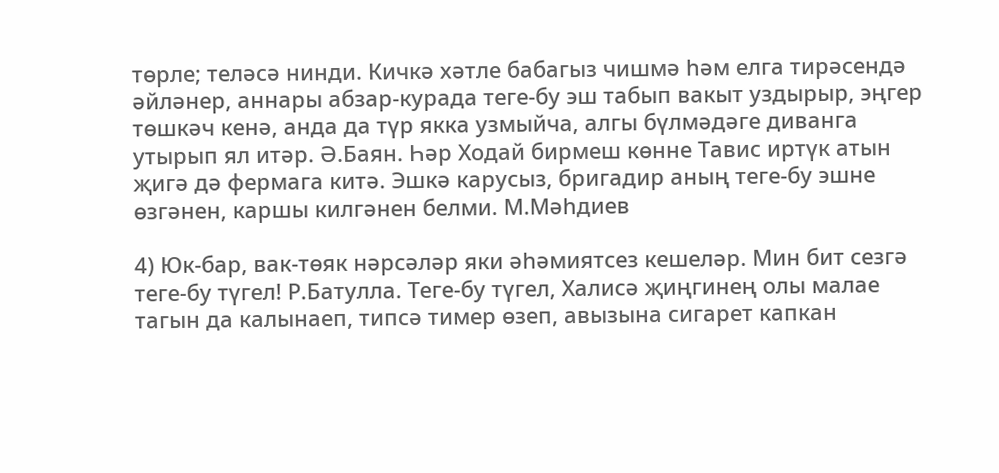төрле; теләсә нинди. Кичкә хәтле бабагыз чишмә һәм елга тирәсендә әйләнер, аннары абзар-курада теге-бу эш табып вакыт уздырыр, эңгер төшкәч кенә, анда да түр якка узмыйча, алгы бүлмәдәге диванга утырып ял итәр. Ә.Баян. Һәр Ходай бирмеш көнне Тавис иртүк атын җигә дә фермага китә. Эшкә карусыз, бригадир аның теге-бу эшне өзгәнен, каршы килгәнен белми. М.Мәһдиев

4) Юк-бар, вак-төяк нәрсәләр яки әһәмиятсез кешеләр. Мин бит сезгә теге-бу түгел! Р.Батулла. Теге-бу түгел, Халисә җиңгинең олы малае тагын да калынаеп, типсә тимер өзеп, авызына сигарет капкан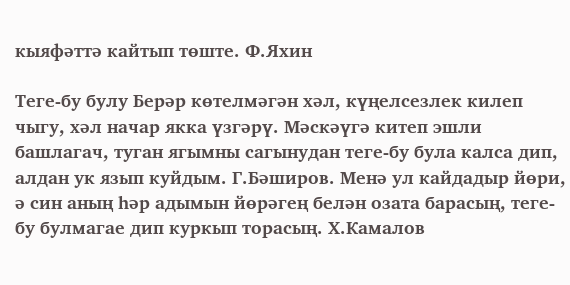кыяфәттә кайтып төште. Ф.Яхин

Теге-бу булу Берәр көтелмәгән хәл, күңелсезлек килеп чыгу, хәл начар якка үзгәрү. Мәскәүгә китеп эшли башлагач, туган ягымны сагынудан теге-бу була калса дип, алдан ук язып куйдым. Г.Бәширов. Менә ул кайдадыр йөри, ә син аның һәр адымын йөрәгең белән озата барасың, теге-бу булмагае дип куркып торасың. Х.Камалов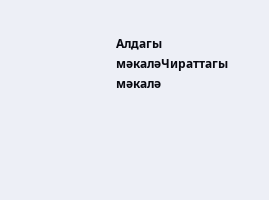Алдагы мәкаләЧираттагы мәкалә